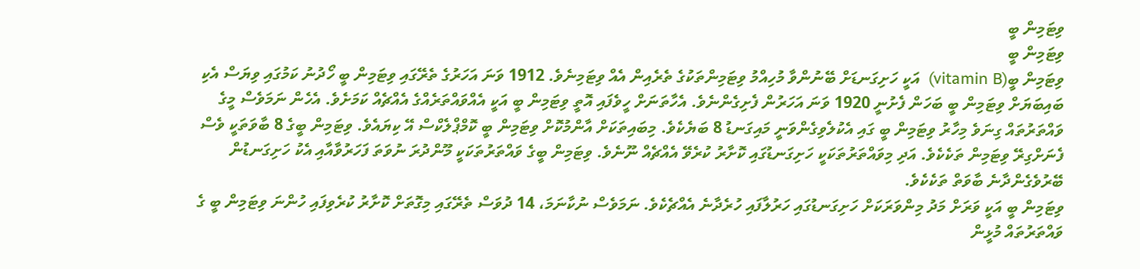ވިޓަމިން ބީ
ވިޓަމިން ބީ
ވިޓަމިން ބީ(vitamin B)  އަކީ ހަށިގަނޑަށް ބޭނުންވާ މުހިއްމު ވިޓަމިންތަކުގެ ތެރެއިން އެއް ވިޓަމިނެވެ. 1912 ވަނަ އަހަރުގެ ތެރޭގައި ވިޓަމިން ބީ ހޯދުނު ކަމުގައި ވިޔަސް އެކި ބައިބަޔަށް ވިޓަމިން ބީ ބަހަން ފެށުނީ 1920 ވަނަ އަހަރުން ފެށިގެންނެވެ. އެހާތަނަށް ހީވެފައި އޮތީ ވިޓަމިން ބީ އަކީ އެއްވައްތަރެއްގެ އެއްޗެއް ކަމަށެވެ. އެހެން ނަމަވެސް މީގެ ވައްތަރުތައް ގިނަވެ މިހާރު ވިޓަމިން ބީ ގައި އެކުލެވިގެންވަނީ މައިގަނޑު 8 ބަޔެކެވެ. މިބައިތަކަށް އާންމުކޮށް ވިޓަމިން ބީ ކޮމްޕްލެކްސް އޭ ކިޔައެވެ. ވިޓަމިން ބީގެ 8 ބާވަތަކީ ވެސް ފެނަށްގިރޭ ވިޓަމިން ތަކެކެވެ. އަދި މިވައްތަރުތަކަކީ ހަށިގަނޑުގައި ކޮށާރު ކުރެވޭ އެއްޗެއް ނޫނެވެ. ވިޓަމިން ބީގެ ވައްތަރުތަކަކީ މޫންދުރަ ނުވަތަ ފަހަރުވާއާއި އެކު ހަށިގަނޑުން ބޭރުވެގެންދާނެ ބާވަތް ތަކެކެވެ.
ވިޓަމިން ބީ އަކީ ވަރަށް މަދު މިންވަރަކަށް ހަށިގަނޑުގައި ހަރުލާފައި ހުރެދާނެ އެއްޗެކެވެ. ނަމަވެސް ނުކާނަމަ، 14 ދުވަސް ތެރޭގައި މިގޮތަށް ކޮށާރު ކުރެވިފައި ހުންނަ ވިޓަމިން ބީ ގެ ވައްތަރުތައް މުޅީން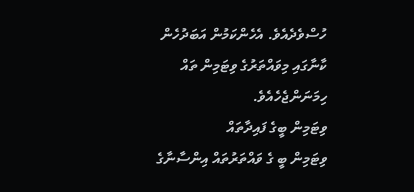ހުސްވެދެއެވެ. އެހެންކަމުން އަބަދުހެން ކާނާގައި މިވައްތަރުގެ ވިޓަމިން ތައް ހިމަނަންޖެހެއެވެ.
ވިޓަމިން ބީގެ ފައިދާތައް
ވިޓަމިން ބީ ގެ ވައްތަރުތައް އިންސާނާގެ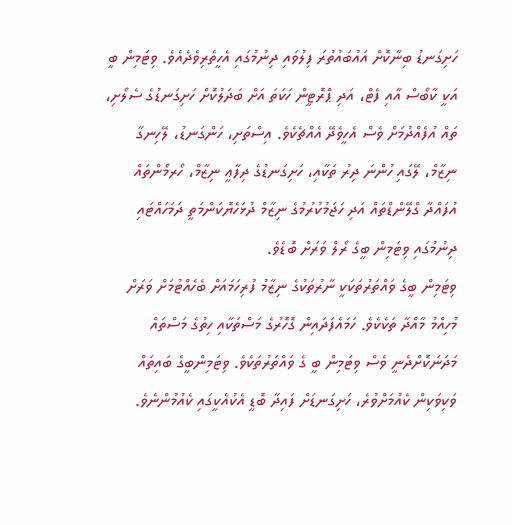ހަށިގަނޑު ބިނާކޮށް އައުބައުތުރަ ފިލުވައި ދިނުމުގައި އެހީތެރިވެދެއެވެ. ވިޓަމިން ބީ އަކީ ކާބޯސް އާއި ފެޓް، އަދި ޕްރޮޓީން ހަކަތަ އަށް ބަދަލުކޮށް ހަށިގަނޑުގެ ސެލޯށި، ތައް އުފެއްދުމަށް ވެސް އެހީވެދޭ އެއްޗެކެވެ. އިސްތަށި، ހަންގަނޑު، ލޭހިނގާ ނިޒާމް، ލޭގައި ހުންނަ ދިރު ތަކާއި، ހަށިގަނޑުގެ ދިފާޢީ ނިޒާމް، ހޯރމޯންތައް އުފައްދާ ގްލޭންޑްތައް އަދި ހަޖަމުކުރުމުގެ ނިޒާމް ދުޅަހެޔޮކަންމަތީ ދަމަހައްޓައި ދިނުމުގައި ވިޓަމިން ބީގެ ރޯލް ވަރަށް ބޮޑެވެ.
ވިޓަމިން ބީގެ ވައްތަރުތަކަކީ ނާރުތަކުގެ ނިޒާމު ފުރިހަމައަށް ބެހެއްޓުމަށް ވަރަށް މުހިއްމު މާއްދާ ތަކެކެވެ. ހަމައެފަދައިން ގޮހޮރުގެ މަސްތަކާއި ހިތުގެ މަސްތައް މަދަނަކޮށްދެނީ ވެސް ވިޓަމިން ބީ ގެ ވައްތަރުތަކެވެ. ވިޓަމިންބީގެ ބައިތައް ވަކިވަކިން ކެއުމަށްވުރެ، ހަށިގަނޑަށް ފައިދާ ބޮޑީ އެކުއެކީގައި ކެއުމުންނެވެ.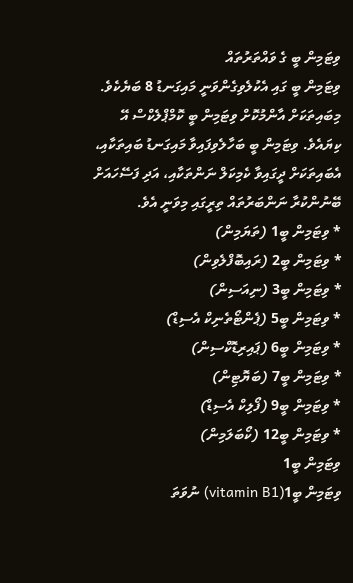ވިޓަމިން ބީ ގެ ވައްތަރުތައް
ވިޓަމިން ބީ ގައި އެކުލެވިގެންވަނީ މައިގަނޑު 8 ބަޔެކެވެ. މިބައިތަކަށް އާންމުކޮށް ވިޓަމިން ބީ ކޮމްޕްލެކްސް އޭ ކިޔައެވެ. ވިޓަމިން ބީ ބަހާލެވިފައިވާ މައިގަނޑު ބައިތަކާއި، އެބައިތަކަށް ދީގައިވާ ކެމިކަލް ނަންތަކާއި، އަދި ފަސޭހައަށް ބޭނުންކުރާ ނަންބަރުތައް ތިރީގައި މިވަނީ އެވެ.
* ވިޓަމިން ބީ1 (ތަޔަމިން)
* ވިޓަމިން ބީ2 (ރައިބޮފްލެވިން)
* ވިޓަމިން ބީ3 (ނިއަސިން)
* ވިޓަމިން ބީ5 (ޕެންޓޯތެނިކް އެސިޑް)
* ވިޓަމިން ބީ6 (ޕައިރިޑޮކްސިން)
* ވިޓަމިން ބީ7 (ބަޔޮޓިން)
* ވިޓަމިން ބީ9 (ފޯލިކް އެސިޑް)
* ވިޓަމިން ބީ12 (ކޯބަލަމިން)
ވިޓަމިން ބީ1
ވިޓަމިން ބީ1(vitamin B1) ނުވަތަ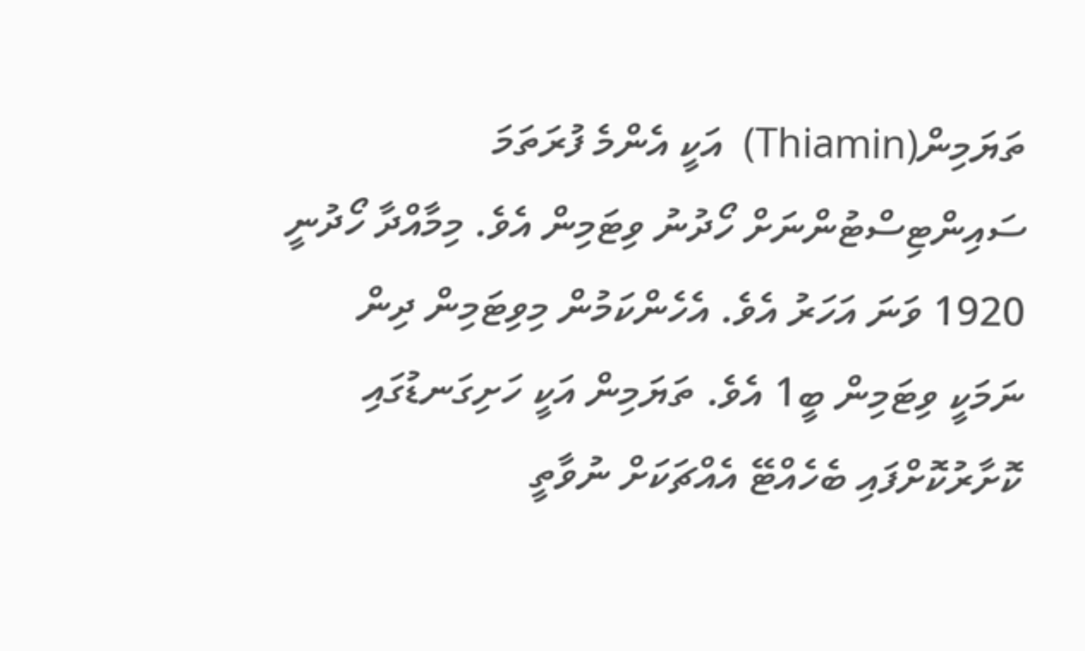ތަޔަމިން(Thiamin)  އަކީ އެންމެ ފުރަތަމަ ސައިންޓިސްޓުންނަށް ހޯދުނު ވިޓަމިން އެވެ. މިމާއްދާ ހޯދުނީ 1920 ވަނަ އަހަރު އެވެ. އެހެންކަމުން މިވިޓަމިން ދިން ނަމަކީ ވިޓަމިން ބީ1 އެވެ. ތަޔަމިން އަކީ ހަށިގަނޑުގައި ކޮށާރުކޮށްފައި ބެހެއްޓޭ އެއްޗަކަށް ނުވާތީ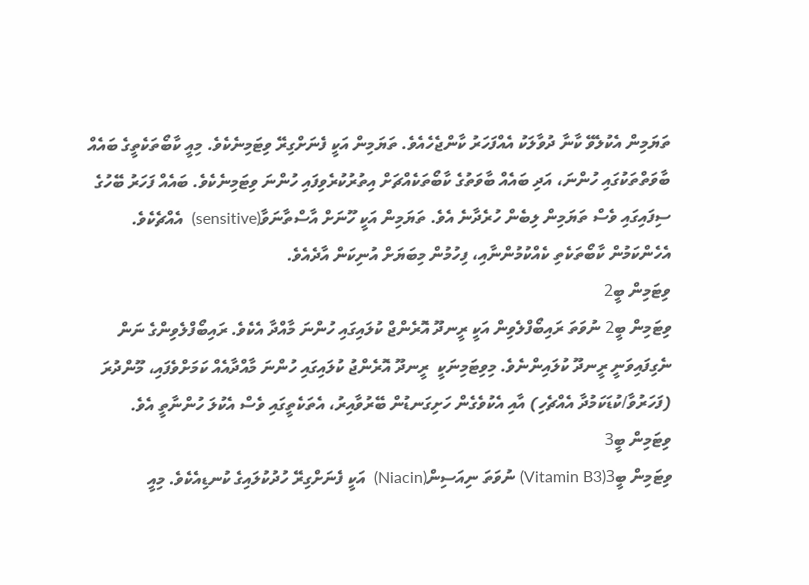ތަޔަމިން އެކުލެވޭ ކާނާ ދުވާލަކު އެއްފަހަރު ކާންޖެހެއެވެ. ތަޔަމިން އަކީ ފެނަށްގިރޭ ވިޓަމިނެކެވެ. މިއީ ކާބޯތަކެތީގެ ބައެއް ބާވަތްތަކުގައި ހުންނަ، އަދި ބައެއް ބާވަތުގެ ކާބޯތަކެއްޗަށް އިތުރުކުރެވިފައި ހުންނަ ވިޓަމިނެކެވެ. ބައެއް ފަހަރު ބޭހުގެ ސިފައިގައި ވެސް ތަޔަމިން ލިބެން ހުރެދާނެ އެވެ. ތަޔަމިން އަކީ ހޫނަށް އާސްތާނަވާ(sensitive)  އެއްޗެކެވެ. އެހެންކަމުން ކާބޯތަކެތި ކެއްކުމުންނާއި، ފިހުމުން މިބަޔަށް އުނިކަން އާދެއެވެ.
ވިޓަމިން ބީ2
ވިޓަމިން ބީ2 ނުވަތަ ރައިބޯފްލެވިން އަކީ ރީނދޫ އޮރެންޖް ކުލައިގައި ހުންނަ މާއްދާ އެކެވެ. ރައިބޯފްލެވިންގެ ނަން ނެގިފައިވަނީ ރީނދޫ ކުލައިންނެވެ. މިވިޓަމިނަކީ  ރީނދޫ އޮރެންޖު ކުލައިގައި ހުންނަ މާއްދާއެއް ކަމަށްވެފައި، މޫންދުރަ (ފަހަރުވާ/ކުޑަކަމުދާ އެއްޗެހި) އާއި އެކުވެގެން ހަށިގަނޑުން ބޭރުވާއިރު، އެތަކެތީގައި ވެސް އެކުލަ ހުންނާތީ އެވެ.
ވިޓަމިން ބީ3
ވިޓަމިން ބީ3(Vitamin B3) ނުވަތަ ނިއަސިން(Niacin)  އަކީ ފެނަށްގިރޭ ހުދުކުލައިގެ ކުނޑިއެކެވެ. މިއީ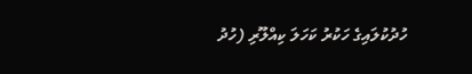ހުދުކުލައިގެ ހަކުރު ކަހަލަ ކިއްލޫރި (ހުދު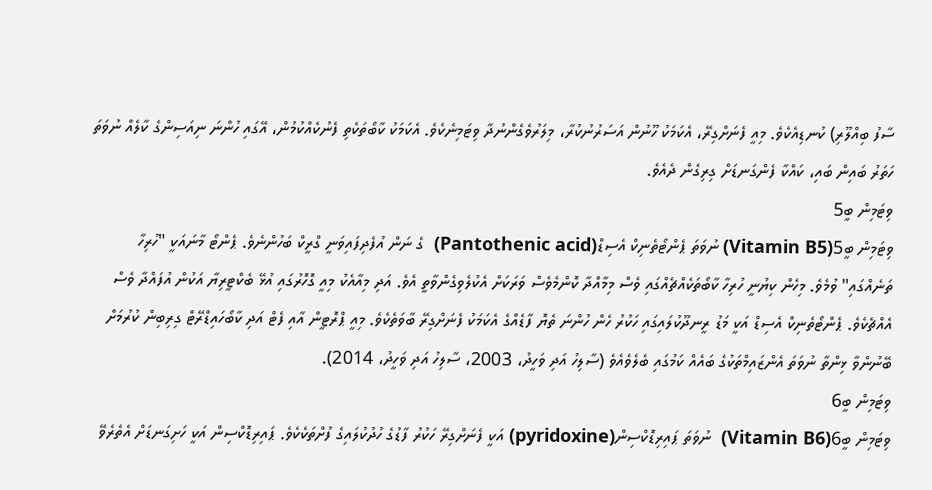ސާފު ބިއްލޫރި) ކުނޑިއެކެވެ. މިއީ ފެނަށްގިރޭ، އެކަމަކު ހޫނުން އަސަރުނުކުރާ، މިލަރުވެގެންނުދާ ވިޓަމިނެކެވެ. އެކަމަކު ކާބޯތަކެތި ފެނުކެއްކުމުން، އޭގައި ހުންނަ ނިއަސިންގެ ކާލެއް ނުވަތަ ހަތަރު ބައިން ބައި، ކައްކާ ފެންގަނޑަށް ގިރިގެން ދެއެވެ.
ވިޓަމިން ބީ5
ވިޓަމިން ބީ5(Vitamin B5) ނުވަތަ ޕެންޓޯތެނިކް އެސިޑް(Pantothenic acid)  ގެ ނަން އުފެދިފައިވަނީ ގްރީކް ބަހުންނެވެ. ޕެންޓޯ މާނައަކީ "ހުރިހާ ތަނެއްގައި" ވުމެވެ. މިހެން ކިޔުނީ ހުރިހާ ކާބޯތަކެއްޗެއްގައި ވެސް މިމާއްދާ ކޮންމެވެސް ވަރަކަށް އެކުލެވިގެންވާތީ އެވެ. އަދި މިއާއެކު މިއީ ގޮހޮރުގައި އުޅޭ ބެކްޓީރިޔާ އަކުން އުފައްދާ ވެސް އެއްޗެކެވެ. ޕެންޓޯތެނިކް އެސިޑް އަކީ މަޑު ރީނދޫކުލައިގައި ހަކުރު ހެން ހުންނަ ތެޔޮ ފާޑެއްގެ އެކަމަކު ފެނަށްގިރޭ ބާވަތެކެވެ. މިއީ ޕްރޮޓީން އާއި ފެޓް އަދި ކާބޯހައިޑްރޭޓް ގިރިބިން ކުރުމަށް ބޭނުންވާ ޅިންތާ ނުވަތަ އެންޒައިމްތަކުގެ ބައެއް ކަމުގައި ބެލެވެއެވެ (ސާލިހު އަދި ވަހީދު، 2003، ސާލިހު އަދި ވަހީދު، 2014).
ވިޓަމިން ބީ6
ވިޓަމިން ބީ6(Vitamin B6)  ނުވަތަ ޕައިރިޑޮކްސިން(pyridoxine) އަކީ ފެނަށްގިރޭ ހަކުރު ފާޑުގެ ހުދުކުލައިގެ ފުށްތަކެކެވެ. ޕައިރިޑޮކްސިން އަކީ ހަށިގަނޑަށް އެތެރެވޭ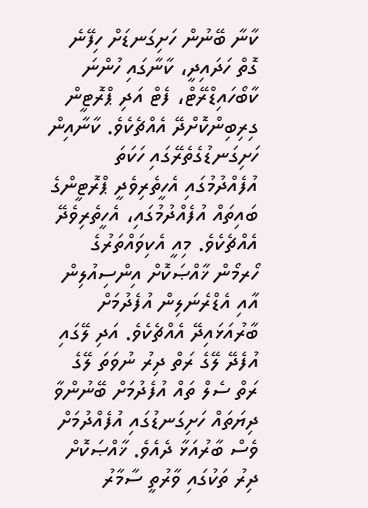ކާނާ ބޭނުން ހަށިގަނޑަށް ހިފޭނެ ގޮތް ހަދައިދީ، ކާނާގައި ހުންނަ ކާބޯހައިޑްރޭޓް، ފެޓް އަދި ޕްރޮޓީން ގިރިބިންކޮށްދޭ އެއްޗެކެވެ. ކާނާއިން ހަށިގަނޑުގެތެރޭގައި ހަކަތަ އުފެއްދުމުގައި އެހީތެރިވެދީ ޕްރޮޓީންގެ ބައިތައް އުފެއްދުމުގައި، އެހީތެރިވެދޭ އެއްޗެކެވެ. މިއީ އެކިވައްތަރުގެ ހޯރމޯން ޚާއްޞަކޮށް އިންސިއުލިން އާއި އެޑްރެނަލިން އުފެދުމަށް ބާރުއަޅައިދޭ އެއްޗެކެވެ. އަދި ލޭގައި އުފެދޭ ލޭގެ ރަތް ދިރު ނުވަތަ ލޭގެ ރަތް ސެލް ތައް އުފެދުމަށް ބޭނުންވާ ދިޔަތައް ހަށިގަނޑުގައި އުފެއްދުމަށް ވެސް ބާރުއަޅާ ދެއެވެ. ޚާއްޞަކޮށް ދިރު ތަކުގައި ވާރުތީ ސާމާރު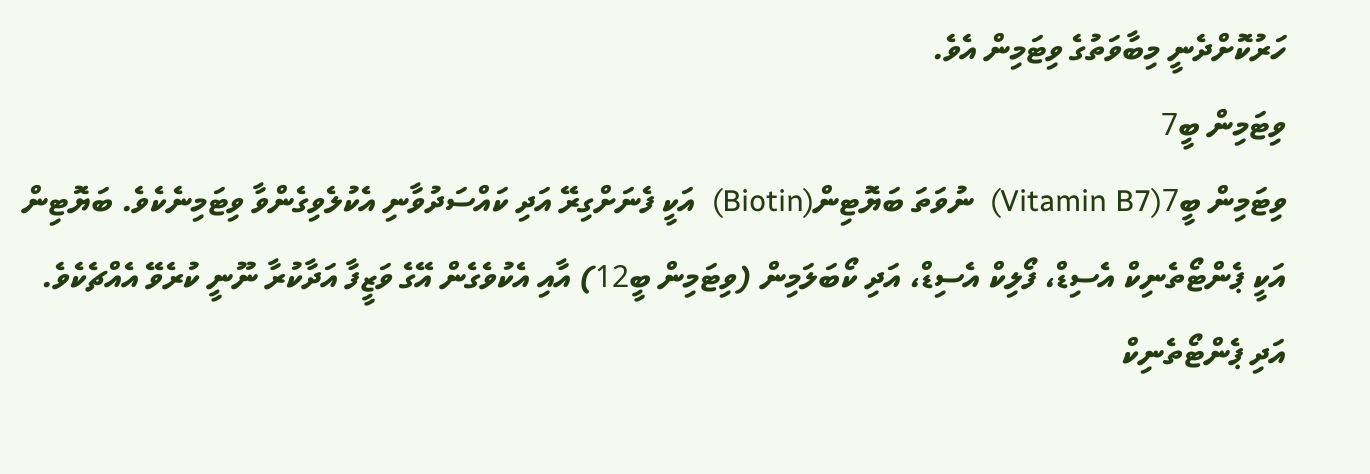ހަރުކޮށްދެނީ މިބާވަތުގެ ވިޓަމިން އެވެ.
ވިޓަމިން ބީ7
ވިޓަމިން ބީ7(Vitamin B7)  ނުވަތަ ބަޔޮޓިން(Biotin)  އަކީ ފެނަށްގިރޭ އަދި ކައްސަދުވާނި އެކުލެވިގެންވާ ވިޓަމިނެކެވެ. ބަޔޮޓިން އަކީ ޕެންޓޯތެނިކް އެސިޑް، ފޯލިކް އެސިޑް، އަދި ކޯބަލަމިން (ވިޓަމިން ބީ12) އާއި އެކުވެގެން އޭގެ ވަޒީފާ އަދާކުރާ ނޫނީ ކުރެވޭ އެއްޗެކެވެ. އަދި ޕެންޓޯތެނިކް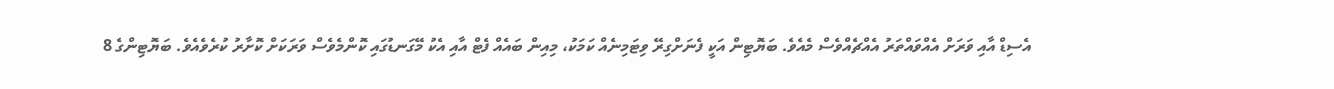އެސިޑް އާއި ވަރަށް އެއްވައްތަރު އެއްޗެއްވެސް މެއެވެ. ބަޔޮޓިން އަކީ ފެނަށްގިރޭ ވިޓަމިނެއް ކަމަކު، މިއިން ބައެއް ފެޓް އާއި އެކު މޭގަނޑުގައި ކޮންމެވެސް ވަރަކަށް ކޮށާރު ކުރެވެއެވެ. ބަޔޮޓިންގެ 8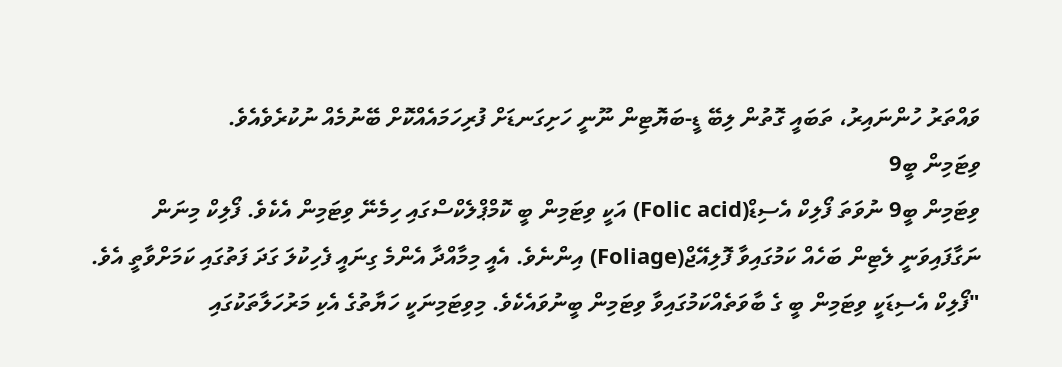ވައްތަރު ހުންނައިރު، ތަބައީ ގޮތުން ލިބޭ ޑީ-ބަޔޮޓިން ނޫނީ ހަށިގަނޑަށް ފުރިހަމައެއްކޮށް ބޭނުމެއް ނުކުރެވެއެވެ.
ވިޓަމިން ބީ9
ވިޓަމިން ބީ9 ނުވަތަ ފޯލިކް އެސިޑް(Folic acid) އަކީ ވިޓަމިން ބީ ކޮމްޕްލެކްސްގައި ހިމެނޭ ވިޓަމިން އެކެވެ. ފޯލިކް މިނަން ނަގާފައިވަނީ ލެޓިން ބަހެއް ކަމުގައިވާ ފޮލިއޭޖް(Foliage) އިންނެވެ. އެއީ މިމާއްދާ އެންމެ ގިނައީ ފެހިކުލަ ގަދަ ފަތުގައި ކަމަށްވާތީ އެވެ.
"ފޯލިކް އެސިޑަކީ ވިޓަމިން ބީ ގެ ބާވަތެއްކަމުގައިވާ ވިޓަމިން ބީނުވައެކެވެ. މިވިޓަމިނަކީ ހަޔާތުގެ އެކި މަރުހަލާތަކުގައި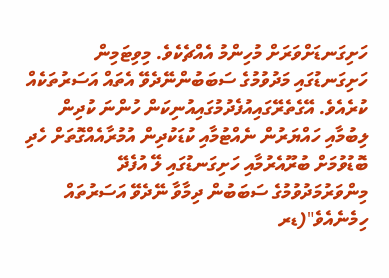ހަށިގަނޑަށްވަރަށް މުހިންމު އެއްޗެކެވެ. މިވިޓަމިން ހަށިގަނޑުގައި މަދުވުމުގެ ސަބަބުންނޭދެވޭ އެތައް އަސަރުތަކެއް ކުރެއެވެ. އޭގެތެރޭގައިއުފެދުމުގައިއުނިކަން ހުންނަ ކުދިން ލިބުމާއި ހައްޔަރުން ނެއްޓުމާއި ކުޑަކުދިން އުމުރާއެއްގޮތަށް ހެދި ބޮޑުވުމަށް ބުރޫއެރުމާއި ހަށިގަނޑުގައި ލޭ އުފެދޭ މިންވަރުމަދުވުމުގެ ސަބަބުން ދިމާވާ ނޭދެވޭ އަސަރުތައް ހިމެނެއެވެ"(ޑރ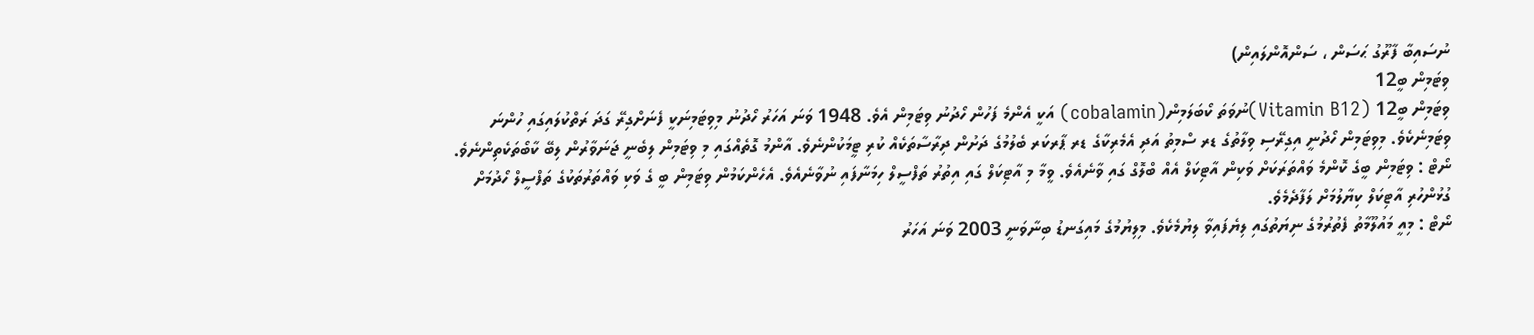ނުސައިބާ ފާރޫގު ޙަސަން ، ސަންއޮންލައިން)
ވިޓަމިން ބީ12
ވިޓަމިން ބީ12 (Vitamin B12)ނުވަތަ ކޯބަލަމިން(cobalamin) އަކީ އެންމެ ފަހުން ހޯދުނު ވިޓަމިން އެވެ. 1948 ވަނަ އަހަރު ހޯދުނު މިވިޓަމިނަކީ ފެނަށްގިރޭ ގަދަ ރަތްކުލައިގައި ހުންނަ ވިޓަމިނެކެވެ. މިވިޓަމިން ހޯދުނީ އިގިރޭސި ވިލާތުގެ ޑރ ސްމިތު އަދި އެމެރިކާގެ ޑރ ޕާރކަރ ބެލުމުގެ ދަށުން ދިރާސާތަކެއް ކުރި ޓީމަކުންނެވެ. އާންމު ގޮތެއްގައި މި ވިޓަމިން ލިބެނީ ޖަނަވާރުން ލިބޭ ކާބޯތަކެތިންނެވެ.
ނޯޓް : ވިޓަމިން ބީގެ ކޮންމެ ވައްތަރަކަށް ވަކިން އާޓިކަލް އެއް ބްލޮގް ގައި ވާނެއެވެ. ވީމާ މި އާޓިކަލް ގައި އިތުރު ތަފްސީލް ހިމަނާފައި ނުވާނެއެވެ. އެހެންކަމުން ވިޓަމިން ބީ ގެ ވަކި ވައްތަރުތަކުގެ ތަފްސީލް ހޯދުމަށް ގުޅުންހުރި އާޓިކަލް ކިޔާލުމަށް ލަފާދެމެވެ.
ނޯޓް : މިއީ މައުލޫމާތު ފެތުރުމުގެ ނިޔަތުގައި ލިޔެފައިވާ ލިޔުމެކެވެ. މިލިޔުމުގެ މައިގަނޑު ބިނާވަނީ 2003 ވަނަ އަހަރު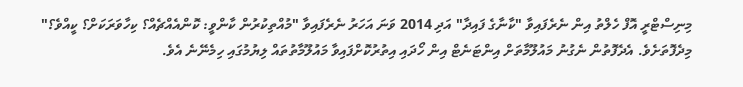މިނިސްޓްރީ އޮފް ހެލްތު އިން ނެރެފައިވާ "ކާނާގެ ފައިދާ" އަދި 2014 ވަނަ އަހަރު ނެރެފައިވާ "މުއްތިކުރުން ކާންވީ: ކޮންއެއްޗެއް؟ ކިހާވަރަކަށް؟ ކީއްވެ؟" މިދެފޮތަށެވެ. އެދެފޮތުން ނެގުނު މައުލޫމާތަށް އިންޓަނެޓް އިން ހޯދައި އިތުރުކޮށްފައިވާ މައުލޫމާތުތައް ލިޔުމުގައި ހިމެނޭނެ އެވެ.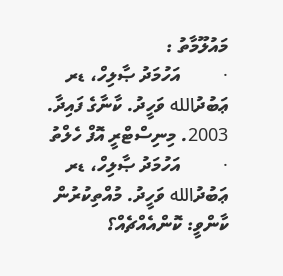މައުލޫމާތު :
·         އަހުމަދު ޞާލިހް، ޑރ ޢަބުދުالله ވަހީދު. ކާނާގެ ފައިދާ. 2003. މިނިސްޓްރީ އޮފް ހެލްތު
·         އަހުމަދު ޞާލިހް، ޑރ ޢަބުދުالله ވަހީދު. މުއްތިކުރުން ކާންވީ: ކޮންއެއްޗެއް؟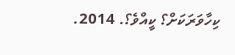ކިހާވަރަކަށް؟ ކީއްވެ؟. 2014.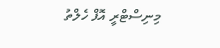މިނިސްޓްރީ އޮފް ހެލްތު